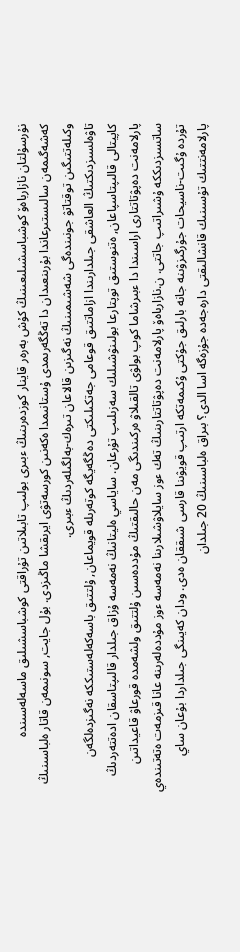نۇرسۇلتان نازارباەۆ كوشباسشىلىعىنىڭ كۇش بەرەر قاينار كوزدەرىنىڭ ءبىرى بولىپ تابىلاتىن تۇراقتى كوشباسشىلىق ماسەلەسىندە كەشەگىمەن سالىستىرعاندا بۇرىنعىدان دا تەڭگەرىمدى ۇستانىمدا ەكەنىن كورسەتۋى ايرىقشا ماڭىزدى. بۇل جايت, سونىمەن قاتار ەلباسىنىڭ وكىلەتتىگىن توقتاتۋ جونىندەگى شەشىمىنىڭ نەگىزىن قالاعان تىرەك-بەلگىلەردىڭ ءبىرى.
تاۋەلسىزدىكتىڭ العاشقى جىلدارىندا ازاماتتىق قوعامى جەتكىلىكتى دەڭگەيگە كوتەرىلە قويماعان, ۇلتتىق باسەكەلەستىككە نەگىزدەلگەن كاپيتالى قالىپتاسپاعان, ەتنوستىق توپتارعا بولىنۋشىلىك سەزىلىپ تۇرعان. ساياسي ەليتانىڭ نەمەسە ۇزاق جىلدار قالىپتاسقان ادەتتەردىڭ پارلامەنت دەپۋتاتتارى اراسىندا دا ءبىرشاما كوپ بولۋى تالقىلاۋ ەركىندىگى مەن حالىقتىڭ مۇددەسىن ۇلتتىق ولشەمدە قورعاۋ قاعيداتىن ساتسىزدىككە ۇشىراتىپ جاتتى. ن.نازارباەۆ پارلامەنت دەپۋتاتتارىنىڭ تەك ءوز سايلاۋشىلارىنا نەمەسە ءوز مۇددەلەرىنە عانا قىزمەت ەتەتىندەي تۇردە ۇگىت-ناسيحات جۇرگىزۋىنە جانە بارلىق جۇكتى ۇكىمەتكە ارتىپ قويۋىنا قارسى شىققان ەدى. ودان كەيىنگى جىلداردا بۇعان ساي پارلامەنتتىك تۇسىنىك قانشالىقتى دارەجەدە جۇزەگە اسا الدى؟ بىراق ەلباسىنىڭ 20 جىلدان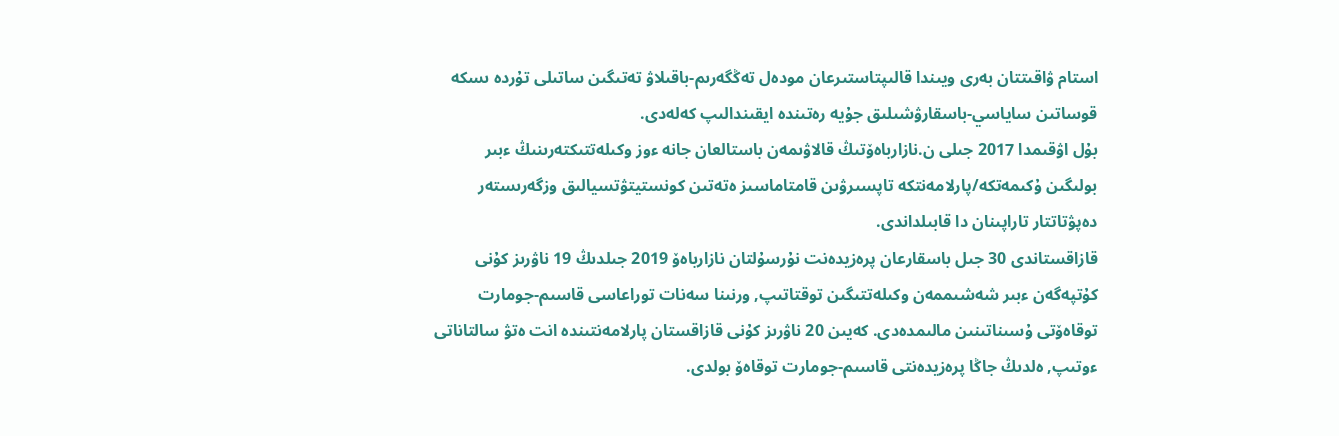استام ۋاقىتتان بەرى ويىندا قالىپتاستىرعان مودەل تەڭگەرىم-باقىلاۋ تەتىگىن ساتىلى تۇردە ىسكە قوساتىن ساياسي-باسقارۋشىلىق جۇيە رەتىندە ايقىندالىپ كەلەدى.
بۇل اۋقىمدا 2017 جىلى ن.نازارباەۆتىڭ قالاۋىمەن باستالعان جانە ءوز وكىلەتتىكتەرىنىڭ ءبىر بولىگىن ۇكىمەتكە/پارلامەنتكە تاپسىرۋىن قامتاماسىز ەتەتىن كونستيتۋتسيالىق وزگەرىستەر دەپۋتاتتار تاراپىنان دا قابىلداندى.
قازاقستاندى 30 جىل باسقارعان پرەزيدەنت نۇرسۇلتان نازارباەۆ 2019 جىلدىڭ 19 ناۋرىز كۇنى كۇتپەگەن ءبىر شەشىممەن وكىلەتتىگىن توقتاتىپ, ورنىنا سەنات توراعاسى قاسىم-جومارت توقاەۆتى ۇسىناتىنىن مالىمدەدى. كەيىن 20 ناۋرىز كۇنى قازاقستان پارلامەنتىندە انت ەتۋ سالتاناتى ءوتىپ, ەلدىڭ جاڭا پرەزيدەنتى قاسىم-جومارت توقاەۆ بولدى.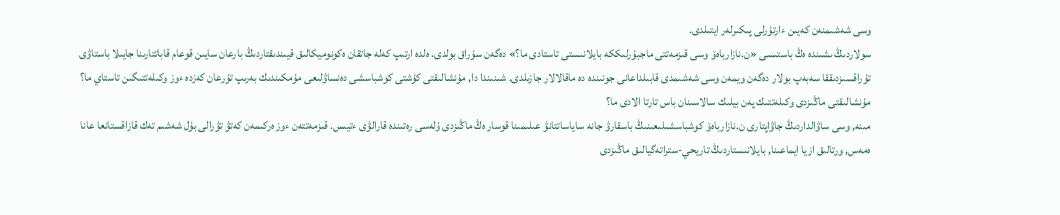وسى شەشىمنەن كەيىن ءارتۇرلى پىكىرلەر ايتىلدى.
سولاردىڭ ىشىندە ەڭ باستىسى «ن.نازارباەۆ وسى قىزمەتتى ماجبۇرلىككە بايلانىستى تاستادى ما؟» دەگەن سۇراق بولدى. ەلدە ارتىپ كەلە جاتقان ەكونوميكالىق قيىندىقتاردىڭ بارعان سايىن قوعام قاباتتارىنا جايىلا باستاۋى تۇراقسىزدىققا سەبەپ بولار دەگەن ويمەن وسى شەشىمدى قابىلداعانى جونىندە دە ماقالالار جازىلدى. شىنىندا دا, مۇنشالىقتى كۇشتى كوشباسشى دەنساۋلىعى مۇمكىندىك بەرىپ تۇرعان كەزدە ءوز وكىلەتتىگىن تاستاي ما؟ مۇنشالىقتى ماڭىزدى وكىلەتتىك پەن بيلىك سالاسىنان باس تارتا الادى ما؟
مىنە, وسى ساۋالداردىڭ جاۋاپتارى ن.نازارباەۆ كوشباسشىلىعىنىڭ باسقارۋ جانە ساياساتتانۋ عىلىمىنا قوسار ەڭ ماڭىزدى ۇلەسى رەتىندە قارالۋى ءتيىس. قىزمەتتەن ءوز ەركىمەن كەتۋ تۋرالى بۇل شەشىم تەك قازاقستانعا عانا ەمەس, ورتالىق ازيا ايماعىنا, بايلانىستاردىڭ تاريحي-ستراتەگيالىق ماڭىزدى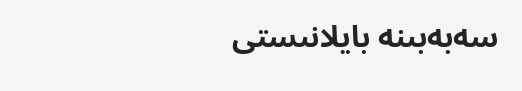سەبەبىنە بايلانىستى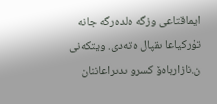ايماقتاعى وزگە ەلدەرگە جانە تۇركياعا ىقپال ەتەدى. ويتكەنى ن.نازارباەۆ كسرو ىدىراعاننان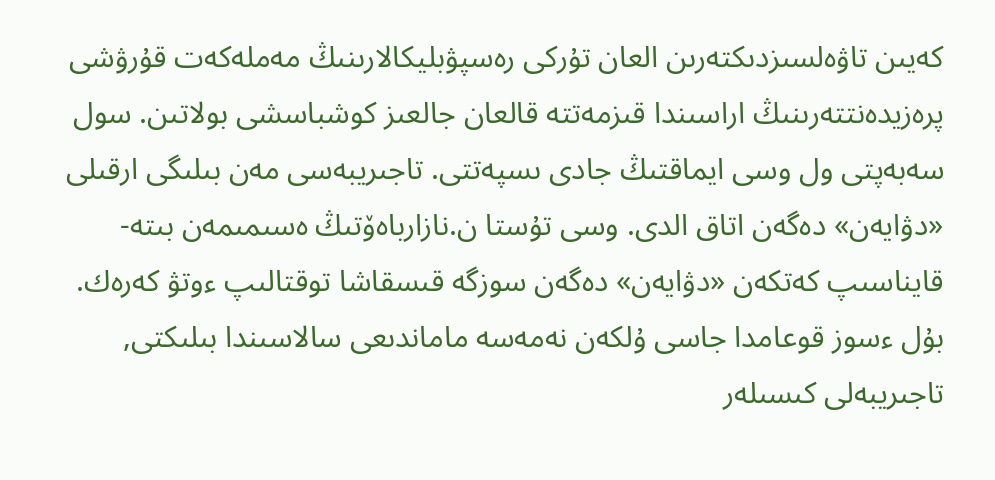كەيىن تاۋەلسىزدىكتەرىن العان تۇركى رەسپۋبليكالارىنىڭ مەملەكەت قۇرۋشى پرەزيدەنتتەرىنىڭ اراسىندا قىزمەتتە قالعان جالعىز كوشباسشى بولاتىن. سول سەبەپتى ول وسى ايماقتىڭ جادى ىسپەتتى. تاجىريبەسى مەن بىلىگى ارقىلى «دۋايەن» دەگەن اتاق الدى. وسى تۇستا ن.نازارباەۆتىڭ ەسىمىمەن بىتە-قايناسىپ كەتكەن «دۋايەن» دەگەن سوزگە قىسقاشا توقتالىپ ءوتۋ كەرەك. بۇل ءسوز قوعامدا جاسى ۇلكەن نەمەسە ماماندىعى سالاسىندا بىلىكتى, تاجىريبەلى كىسىلەر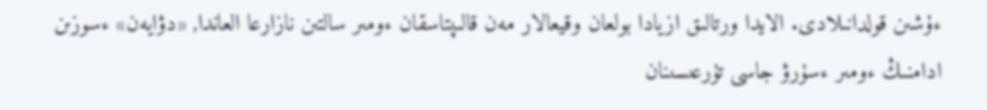ءۇشىن قولدانىلادى. الايدا ورتالىق ازيادا بولعان وقيعالار مەن قالىپتاسقان ءومىر سالتىن نازارعا العاندا, «دۋايەن» ءسوزىن ادامنىڭ ءومىر ءسۇرۋ جاسى تۇرعىسىنان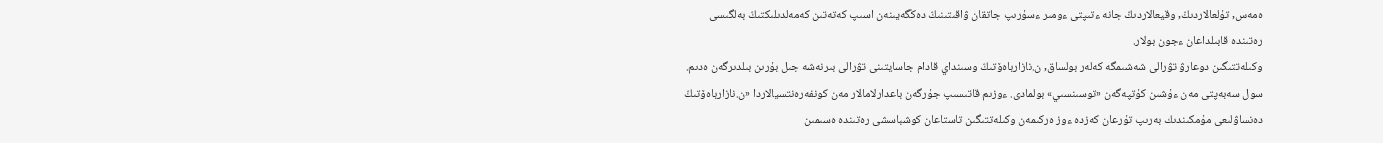ەمەس, تۇلعالاردىڭ, وقيعالاردىڭ جانە ءتىپتى ءومىر ءسۇرىپ جاتقان ۋاقىتىنىڭ دەڭگەيىنەن اسىپ كەتەتىن كەمەلدىلىكتىڭ بەلگىسى رەتىندە قابىلداعان ءجون بولار.
وكىلەتتىگىن دوعارۋ تۋرالى شەشىمگە كەلەر بولساق, ن.نازارباەۆتىڭ وسىنداي قادام جاسايتىنى تۋرالى بىرنەشە جىل بۇرىن بىلدىرگەن ەدىم. سول سەبەپتى مەن ءۇشىن كۇتپەگەن «توسىنسىي» بولمادى. ءوزىم قاتىسىپ جۇرگەن باعدارلامالار مەن كونفەرەنتسيالاردا «ن.نازارباەۆتىڭ دەنساۋلىعى مۇمكىندىك بەرىپ تۇرعان كەزدە ءوز ەركىمەن وكىلەتتىگىن تاستاعان كوشباسشى رەتىندە ەسىمىن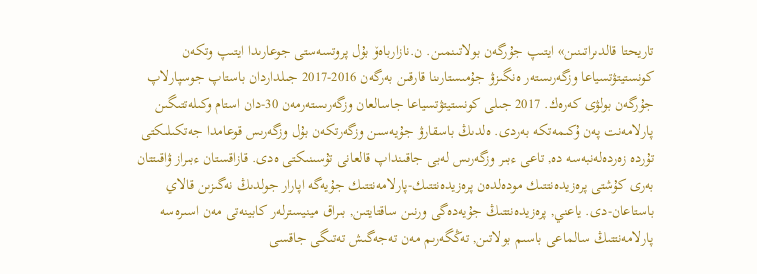تاريحتا قالدىراتىنىن» ايتىپ جۇرگەن بولاتىنمىن. ن.نازارباەۆ بۇل پروتسەستى جوعارىدا ايتىپ وتكەن كونستيتۋتسياعا وزگەرىستەر ەنگىزۋ جۇمىستارىنا قارقىن بەرگەن 2016-2017 جىلداردان باستاپ جوسپارلاپ جۇرگەن بولۋى كەرەك. 2017 جىلى كونستيتۋتسياعا جاسالعان وزگەرىستەرمەن 30-دان استام وكىلەتتىگىن پارلامەنت پەن ۇكىمەتكە بەردى. ەلدىڭ باسقارۋ جۇيەسىن وزگەرتكەن بۇل وزگەرىس قوعامدا جەتكىلىكتى تۇردە زەردەلەنبەسە دە, تاعى ءبىر وزگەرىس لەبى جاقىنداپ قالعانى تۇسىنىكتى ەدى. قازاقستان ءبىراز ۋاقىتتان بەرى كۇشتى پرەزيدەنتتىك مودەلدەن پرەزيدەنتتىك-پارلامەنتتىك جۇيەگە اپارار جولدىڭ نەگىزىن قالاي باستاعان-دى. ياعني, پرەزيدەنتتىڭ جۇيەدەگى ورنىن ساقتايتىن, بىراق مينيسترلەر كابينەتى مەن اسىرەسە پارلامەنتتىڭ سالماعى باسىم بولاتىن, تەڭگەرىم مەن تەجەگىش تەتىگى جاقسى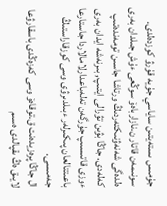جۇمىس ىستەيتىن ساياسي جۇيە قۇرۋ كوزدەلدى. سونىمەن قاتار ن.نازارباەۆ سوڭعى ءۇش جىلدان بەرى ەلدەگى شەنەۋنىكتەردىڭ ورتاشا جاسىن تومەندەتىپ كەلەدى. جاڭا بۋىن تۋرالى ايتىپ, بىرنەشە ايدان بەرى ءوزى قاتىسىپ جۇرگەن تەلەباعدارلامالاردا جاستارعا باعىتتالعان پىكىرلەر ءبىلدىرۋى وسى كوزقاراستىڭ جەمىسى.
ال جاڭا پرەزيدەنت ق.توقاەۆ وسى كەزەڭدى باسقارۋعا لايىق ەڭ ىقپالدى ەسىم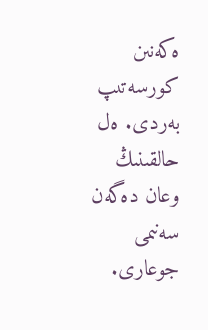ەكەنىن كورسەتىپ بەردى. ەل حالقىنىڭ وعان دەگەن سەنىمى جوعارى.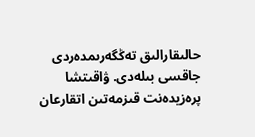حالىقارالىق تەڭگەرىمدەردى جاقسى بىلەدى. ۋاقىتشا پرەزيدەنت قىزمەتىن اتقارعان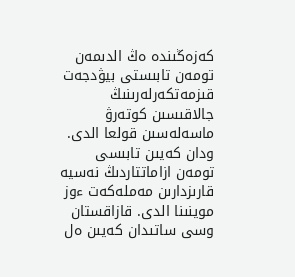كەزەڭىندە ەڭ الدىمەن تومەن تابىستى بيۋدجەت قىزمەتكەرلەرىنىڭ جالاقىسىن كوتەرۋ ماسەلەسىن قولعا الدى. ودان كەيىن تابىسى تومەن ازاماتتاردىڭ نەسيە قارىزدارىن مەملەكەت ءوز موينىنا الدى. قازاقستان وسى ساتىدان كەيىن ەل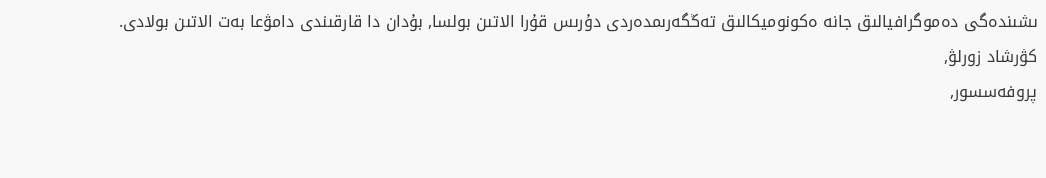ىشىندەگى دەموگرافيالىق جانە ەكونوميكالىق تەڭگەرىمدەردى دۇرىس قۇرا الاتىن بولسا, بۇدان دا قارقىندى دامۋعا بەت الاتىن بولادى.
كۋرشاد زورلۋ,
پروفەسسور,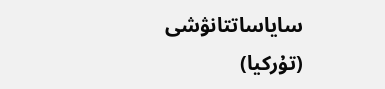ساياساتتانۋشى (تۇركيا)